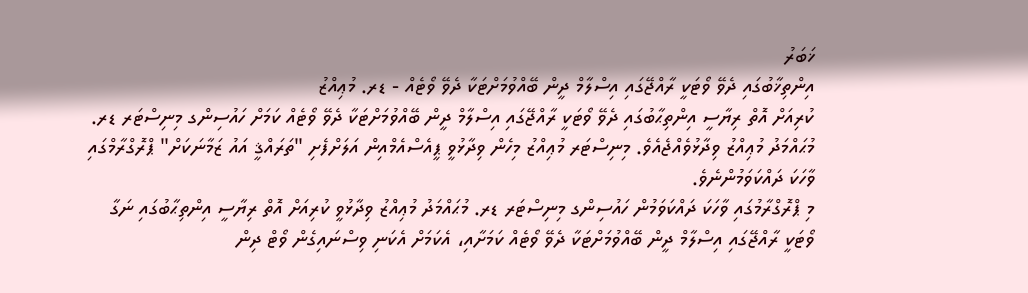ޚަބަރު
އިންތިޚާބުގައި ދެވޭ ވޯޓަކީ ރާއްޖޭގައި އިސްލާމް ދީން ބޭއްވުމަށްޓަކާ ދެވޭ ވޯޓެއް - ޑރ. މުޢިއްޒު
ކުރިއަށް އޮތް ރިޔާސީ އިންތިޙާބުގައި ދެވޭ ވޯޓަކީ ރާއްޖޭގައި އިސްލާމް ދީން ބޭއްވުމަށްޓަކާ ދެވޭ ވޯޓެއް ކަމަށް ހައުސިންގ މިނިސްޓަރ ޑރ. މުޙައްމަދު މުޢިއްޒު ވިދާޅުވެއްޖެއެވެ. މިނިސްޓަރ މުޢިއްޒު މިހެން ވިދާޅުވީ ޕީއެސްއެމްއިން އަލަށްފެށި "ތަރައްޤީ އައު ޒަމާނަކަށް" ޕްރޮގްރާމްގައި ވާހަކަ ދައްކަވަމުންނެވެ.
މި ޕްރޮގްރާމުގައި ވާހަކަ ދައްކަވަމުން ހައުސިންގ މިނިސްޓަރ ޑރ. މުޙައްމަދު މުޢިއްޒު ވިދާޅުވީ ކުރިއަށް އޮތް ރިޔާސީ އިންތިޙާބުގައި ނަގާ ވޯޓަކީ ރާއްޖޭގައި އިސްލާމް ދީން ބޭއްވުމަށްޓަކާ ދެވޭ ވޯޓެއް ކަމަށާއި، އެކަމަށް އެކަނި ވިސްނައިގެން ވޯޓް ދިން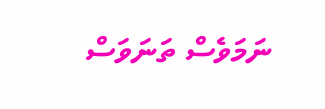ނަމަވެސް ތަނަވަސް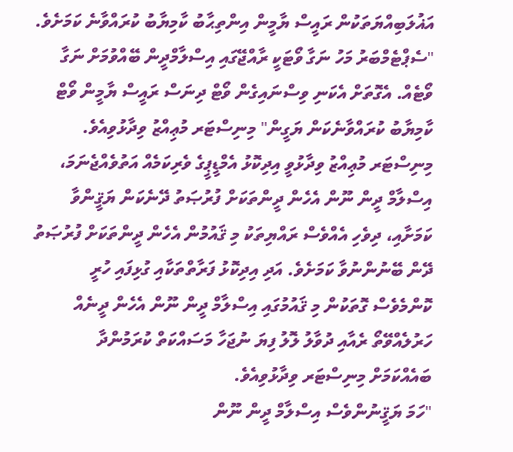އަޣުލަބިއްޔަތަކުން ރައީސް ޔާމީން އިންތިޙާބު ކާމިޔާބު ކުރައްވާނެ ކަމަށެވެ.
"ސެޕްޓެމްބަރު މަހު ނަގާ ވޯޓަކީ ރާއްޖޭގައި އިސްލާމްދީން ބޭއްވުމަށް ނަގާ ވޯޓެއް. އެގޮތަށް އެކަނި ވިސްނައިގެން ވޯޓް ދިނަސް ރައީސް ޔާމީން ވޯޓް ކާމިޔާބު ކުރައްވާނެކަން ޔަގީން" މިނިސްޓަރ މުޢިއްޒު ވިދާޅުވިއެވެ.
މިނިސްޓަރ މުޢިއްޒު ވިދާޅުވީ އިދިކޮޅު އެމްޑީޕީގެ ވެރިކަމެއް އަތުވެއްޖެނަމަ، އިސްލާމް ދީން ނޫން އެހެން ދީންތަކަށް ފުރުޞަތު ދޭނެކަން ޔަޤީންވާ ކަމަށާއި، ދިވެހި އެއްވެސް ރައްޔިތަކު މި ޤައުމުން އެހެން ދީންތަކަށް ފުރުޞަތު ދޭން ބޭނުންނުވާ ކަމަށެވެ. އަދި އިދިކޮޅު ފަރާތްތަކާއި ގުޅިފައި ހުރީ ކޮންމެވެސް ގޮތަކުން މި ޤައުމުގައި އިސްލާމް ދީން ނޫން އެހެން ދީނެއް ހަރުލެއްވޭތޯ ރެއާއި ދުވާލު ލޮލު ފިޔަ ނުޖަހާ މަސައްކަތް ކުރަމުންދާ ބައެއްކަމަށް މިނިސްޓަރ ވިދާޅުވިއެވެ.
"ހަމަ ޔަޤީނުންވެސް އިސްލާމް ދީން ނޫން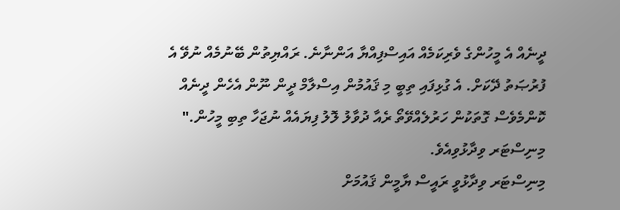ދީނެއް އެ މީހުންގެ ވެރިކަމެއް އައިސްފިއްޔާ އަންނާނެ. ރައްޔިތުން ބޭނުމެއް ނުވޭ އެ ފުރުޞަތު ދޭކަށް. އެ ގުޅިފައި ތިބީ މި ޤައުމުން އިސްލާމް ދީން ނޫން އެހެން ދީނެއް ކޮންމެވެސް ގޮތަކުން ހަރުލެއްވޭތޯ ރެއާ ދުވާލު ލޮލު ފިޔައެއް ނުޖަހާ ތިބި މީހުން." މިނިސްޓަރ ވިދާޅުވިއެވެ.
މިނިސްޓަރ ވިދާޅުވީ ރައީސް ޔާމީން ޤައުމަށް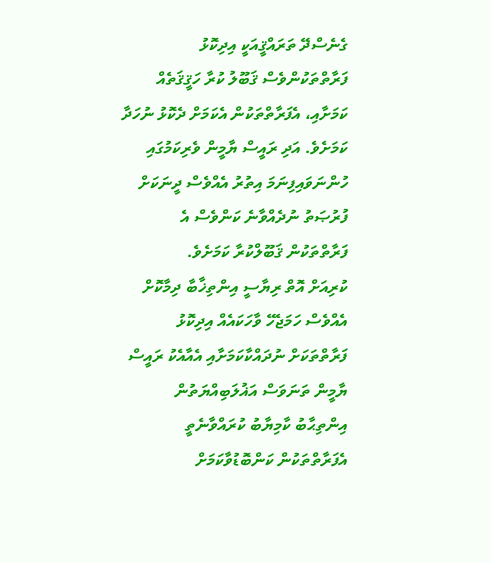ގެނެސްދޭ ތަރައްޤީއަކީ އިދިކޮޅު ފަރާތްތަކުންވެސް ޤަބޫލު ކުރާ ހަޤީޤަތެއް ކަމަށާއި، އެފަރާތްތަކުން އެކަމަށް ދެކޮޅު ނުހަދާ ކަމަށެވެ. އަދި ރައީސް ޔާމީން ވެރިކަމުގައި ހުންނަވައިފިނަމަ އިތުރު އެއްވެސް ދީނަކަށް ފުރުޞަތު ނުދެއްވާނެ ކަންވެސް އެ ފަރާތްތަކުން ޤަބޫލްކުރާ ކަމަށެވެ.
ކުރިއަށް އޮތް ރިޔާސީ އިންތިޚާބާ ދިމާކޮށް އެއްވެސް ހަމަޖެހޭ ވާހަކައެއް އިދިކޮޅު ފަރާތްތަކަށް ނުދައްކާކަމަށާއި އެއާއެކު ރައީސް ޔާމީން ތަނަވަސް އަޣުލަބިއްޔަތުން އިންތިޙާބު ކާމިޔާބު ކުރައްވާނެތީ އެފަރާތްތަކުން ކަންބޮޑުވާކަމަށް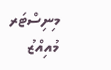މިނިސްޓަރ މުއިއްޒު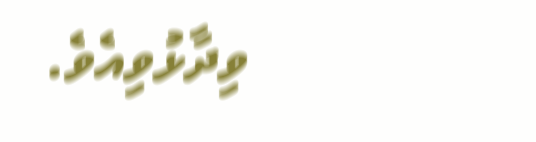ވިދާޅުވިއެވެ.